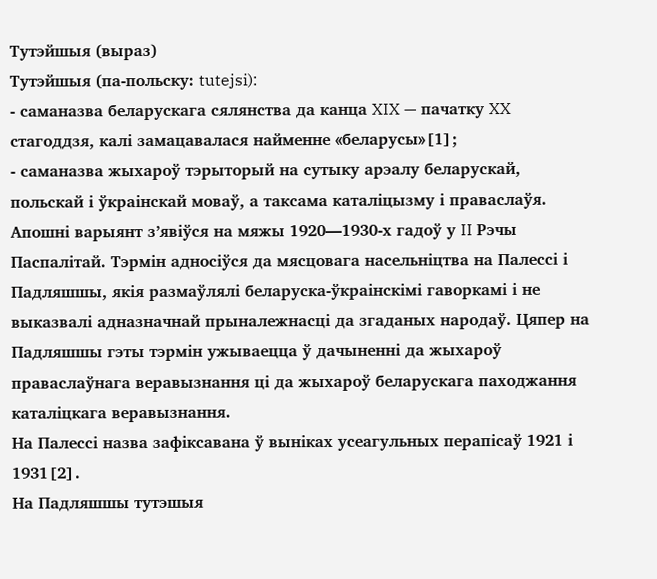Тутэйшыя (выраз)
Тутэйшыя (па-польску: tutejsi):
- саманазва беларускага сялянства да канца XIX — пачатку XX стагоддзя, калі замацавалася найменне «беларусы»[1];
- саманазва жыхароў тэрыторый на сутыку арэалу беларускай, польскай і ўкраінскай моваў, а таксама каталіцызму і праваслаўя.
Апошні варыянт з’явіўся на мяжы 1920—1930-х гадоў у II Рэчы Паспалітай. Тэрмін адносіўся да мясцовага насельніцтва на Палессі і Падляшшы, якія размаўлялі беларуска-ўкраінскімі гаворкамі і не выказвалі адназначнай прыналежнасці да згаданых народаў. Цяпер на Падляшшы гэты тэрмін ужываецца ў дачыненні да жыхароў праваслаўнага веравызнання ці да жыхароў беларускага паходжання каталіцкага веравызнання.
На Палессі назва зафіксавана ў выніках усеагульных перапісаў 1921 і 1931[2].
На Падляшшы тутэшыя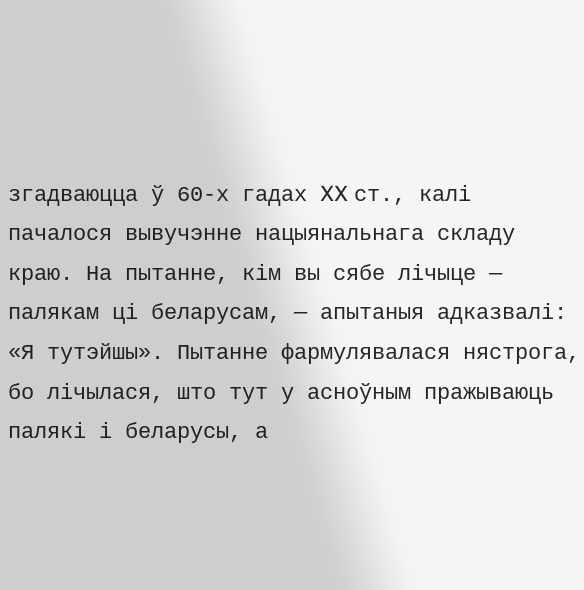згадваюцца ў 60-х гадах XX ст., калі пачалося вывучэнне нацыянальнага складу краю. На пытанне, кім вы сябе лічыце — палякам ці беларусам, — апытаныя адказвалі: «Я тутэйшы». Пытанне фармулявалася нястрога, бо лічылася, што тут у асноўным пражываюць палякі і беларусы, а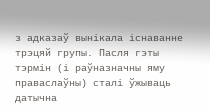з адказаў вынікала існаванне трэцяй групы. Пасля гэты тэрмін (і раўназначны яму праваслаўны) сталі ўжываць датычна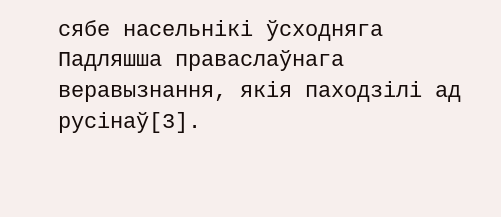сябе насельнікі ўсходняга Падляшша праваслаўнага веравызнання, якія паходзілі ад русінаў[3].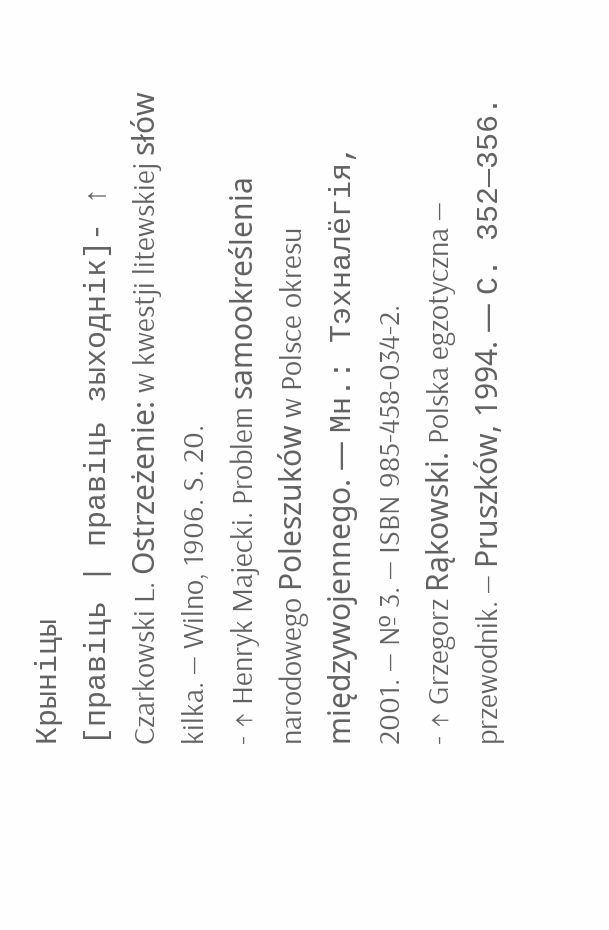Крыніцы
[правіць | правіць зыходнік]- ↑ Czarkowski L. Ostrzeżenie: w kwestji litewskiej słów kilka. — Wilno, 1906. S. 20.
- ↑ Henryk Majecki. Problem samookreślenia narodowego Poleszuków w Polsce okresu międzywojennego. — Мн.: Тэхналёгія, 2001. — № 3. — ISBN 985-458-034-2.
- ↑ Grzegorz Rąkowski. Polska egzotyczna — przewodnik. — Pruszków, 1994. — С. 352—356.